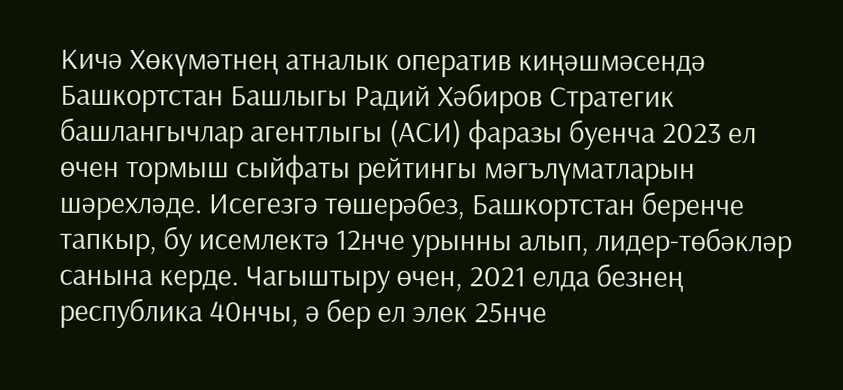Кичә Хөкүмәтнең атналык оператив киңәшмәсендә Башкортстан Башлыгы Радий Хәбиров Стратегик башлангычлар агентлыгы (АСИ) фаразы буенча 2023 ел өчен тормыш сыйфаты рейтингы мәгълүматларын шәрехләде. Исегезгә төшерәбез, Башкортстан беренче тапкыр, бу исемлектә 12нче урынны алып, лидер-төбәкләр санына керде. Чагыштыру өчен, 2021 елда безнең республика 40нчы, ә бер ел элек 25нче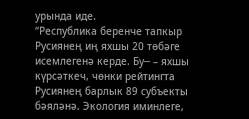урында иде.
“Республика беренче тапкыр Русиянең иң яхшы 20 төбәге исемлегенә керде. Бу─ – яхшы күрсәткеч, чөнки рейтингта Русиянең барлык 89 субъекты бәяләнә. Экология иминлеге,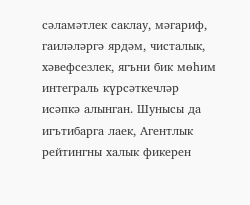сәламәтлек саклау, мәгариф, гаиләләргә ярдәм, чисталык, хәвефсезлек, ягъни бик мөһим интеграль күрсәткечләр исәпкә алынган. Шунысы да игътибарга лаек, Агентлык рейтингны халык фикерен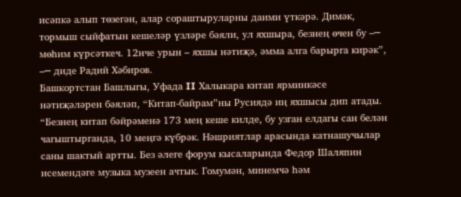исәпкә алып төзегән, алар сораштыруларны даими үткәрә. Димәк, тормыш сыйфатын кешеләр үзләре бәяли, ул яхшыра, безнең өчен бу –─ мөһим күрсәткеч. 12нче урын – яхшы нәтиҗә, әмма алга барырга кирәк”, –─ диде Радий Хәбиров.
Башкортстан Башлыгы, Уфада II Халыкара китап ярминкәсе нәтиҗәләрен бәяләп, “Китап-байрам”ны Русиядә иң яхшысы дип атады. “Безнең китап бәйрәменә 173 мең кеше килде, бу узган елдагы сан белән чагыштырганда, 10 меңгә күбрәк. Нәшриятлар арасында катнашучылар саны шактый артты. Без әлеге форум кысаларында Федор Шаляпин исемендәге музыка музеен ачтык. Гомумән, минемчә һәм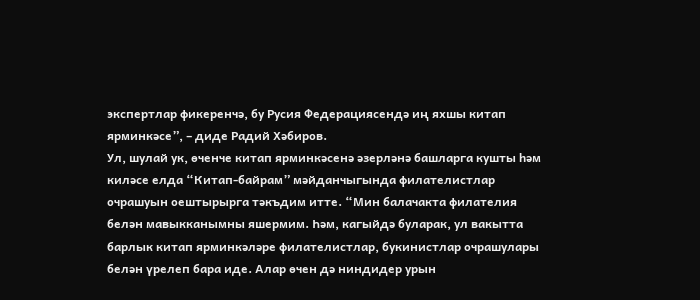экспертлар фикеренчә, бу Русия Федерациясендә иң яхшы китап ярминкәсе”, – диде Радий Хәбиров.
Ул, шулай ук, өченче китап ярминкәсенә әзерләнә башларга кушты һәм киләсе елда “Китап-байрам” мәйданчыгында филателистлар очрашуын оештырырга тәкъдим итте. “Мин балачакта филателия белән мавыкканымны яшермим. Һәм, кагыйдә буларак, ул вакытта барлык китап ярминкәләре филателистлар, букинистлар очрашулары белән үрелеп бара иде. Алар өчен дә ниндидер урын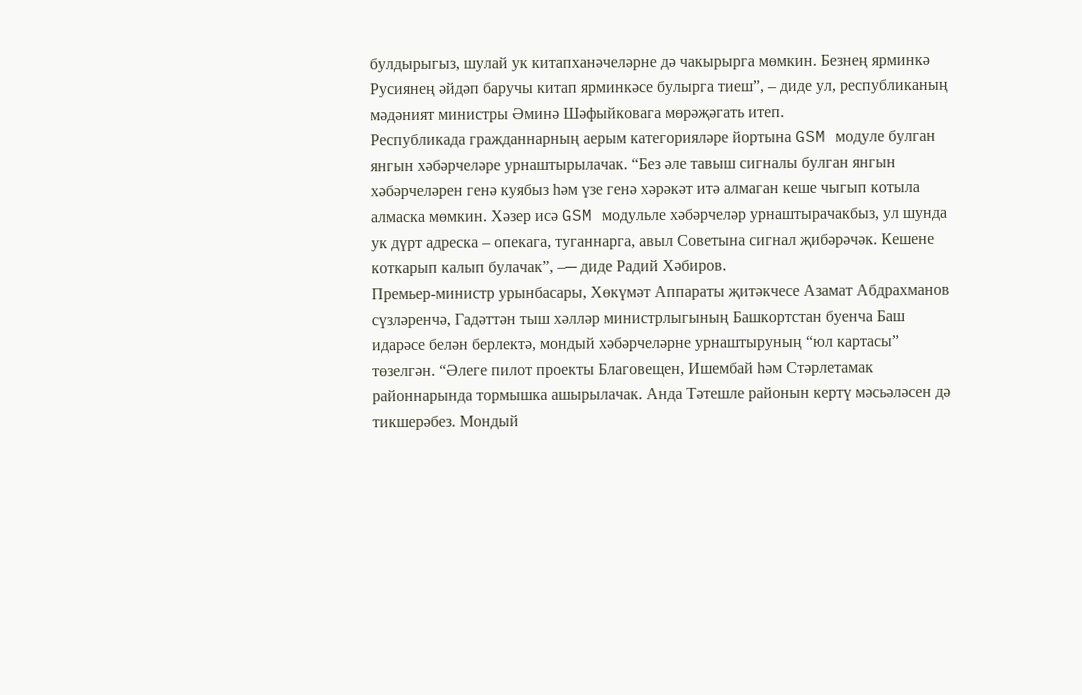булдырыгыз, шулай ук китапханәчеләрне дә чакырырга мөмкин. Безнең ярминкә Русиянең әйдәп баручы китап ярминкәсе булырга тиеш”, – диде ул, республиканың мәдәният министры Әминә Шәфыйковага мөрәҗәгать итеп.
Республикада гражданнарның аерым категорияләре йортына GSM модуле булган янгын хәбәрчеләре урнаштырылачак. “Без әле тавыш сигналы булган янгын хәбәрчеләрен генә куябыз һәм үзе генә хәрәкәт итә алмаган кеше чыгып котыла алмаска мөмкин. Хәзер исә GSM модульле хәбәрчеләр урнаштырачакбыз, ул шунда ук дүрт адреска – опекага, туганнарга, авыл Советына сигнал җибәрәчәк. Кешене коткарып калып булачак”, –─ диде Радий Хәбиров.
Премьер-министр урынбасары, Хөкүмәт Аппараты җитәкчесе Азамат Абдрахманов сүзләренчә, Гадәттән тыш хәлләр министрлыгының Башкортстан буенча Баш идарәсе белән берлектә, мондый хәбәрчеләрне урнаштыруның “юл картасы” төзелгән. “Әлеге пилот проекты Благовещен, Ишембай һәм Стәрлетамак районнарында тормышка ашырылачак. Анда Тәтешле районын кертү мәсьәләсен дә тикшерәбез. Мондый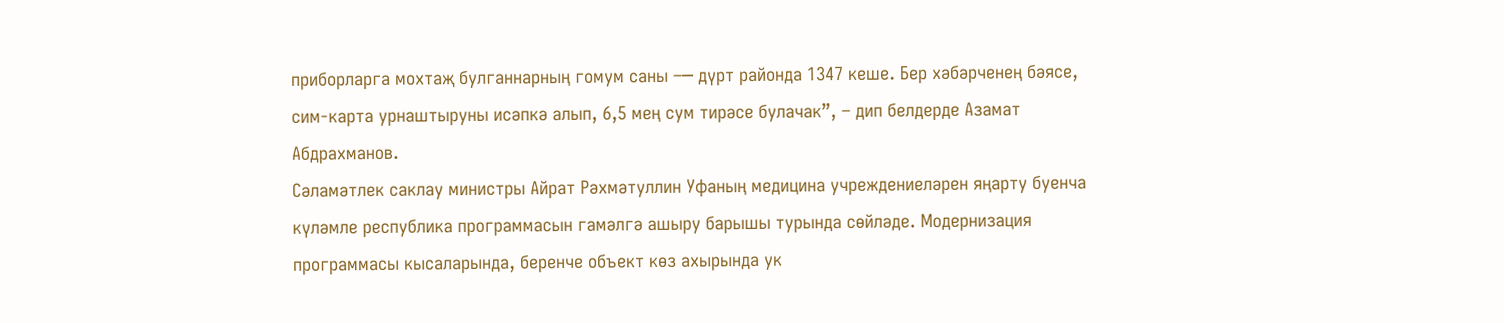приборларга мохтаҗ булганнарның гомум саны –─ дүрт районда 1347 кеше. Бер хәбәрченең бәясе, сим-карта урнаштыруны исәпкә алып, 6,5 мең сум тирәсе булачак”, – дип белдерде Азамат Абдрахманов.
Сәламәтлек саклау министры Айрат Рәхмәтуллин Уфаның медицина учреждениеләрен яңарту буенча күләмле республика программасын гамәлгә ашыру барышы турында сөйләде. Модернизация программасы кысаларында, беренче объект көз ахырында ук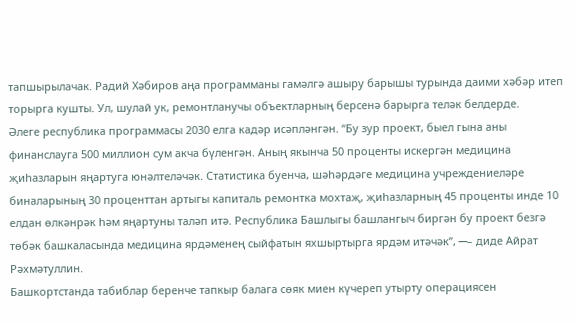тапшырылачак. Радий Хәбиров аңа программаны гамәлгә ашыру барышы турында даими хәбәр итеп торырга кушты. Ул, шулай ук, ремонтланучы объектларның берсенә барырга теләк белдерде.
Әлеге республика программасы 2030 елга кадәр исәпләнгән. “Бу зур проект, быел гына аны финанслауга 500 миллион сум акча бүленгән. Аның якынча 50 проценты искергән медицина җиһазларын яңартуга юнәлтеләчәк. Статистика буенча, шәһәрдәге медицина учреждениеләре биналарының 30 проценттан артыгы капиталь ремонтка мохтаҗ, җиһазларның 45 проценты инде 10 елдан өлкәнрәк һәм яңартуны таләп итә. Республика Башлыгы башлангыч биргән бу проект безгә төбәк башкаласында медицина ярдәменең сыйфатын яхшыртырга ярдәм итәчәк”, ─– диде Айрат Рәхмәтуллин.
Башкортстанда табиблар беренче тапкыр балага сөяк миен күчереп утырту операциясен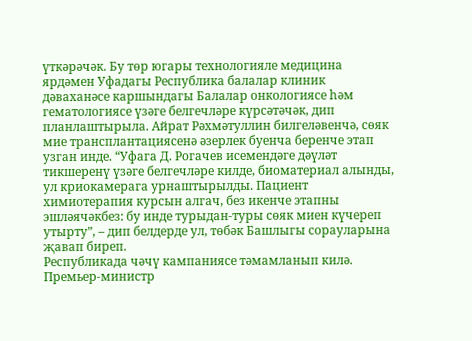үткәрәчәк. Бу төр югары технологияле медицина ярдәмен Уфадагы Республика балалар клиник дәваханәсе каршындагы Балалар онкологиясе һәм гематологиясе үзәге белгечләре күрсәтәчәк, дип планлаштырыла. Айрат Рәхмәтуллин билгеләвенчә, сөяк мие трансплантациясенә әзерлек буенча беренче этап узган инде. “Уфага Д. Рогачев исемендәге дәүләт тикшеренү үзәге белгечләре килде, биоматериал алынды, ул криокамерага урнаштырылды. Пациент химиотерапия курсын алгач, без икенче этапны эшләячәкбез: бу инде турыдан-туры сөяк миен күчереп утырту”, – дип белдерде ул, төбәк Башлыгы сорауларына җавап биреп.
Республикада чәчү кампаниясе тәмамланып килә. Премьер-министр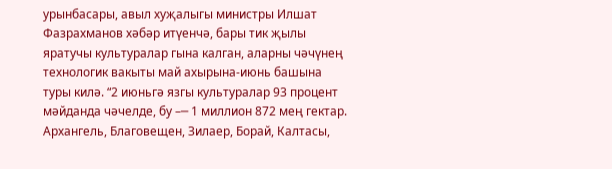урынбасары, авыл хуҗалыгы министры Илшат Фазрахманов хәбәр итүенчә, бары тик җылы яратучы культуралар гына калган, аларны чәчүнең технологик вакыты май ахырына-июнь башына туры килә. “2 июньгә язгы культуралар 93 процент мәйданда чәчелде, бу –─ 1 миллион 872 мең гектар. Архангель, Благовещен, Зилаер, Борай, Калтасы,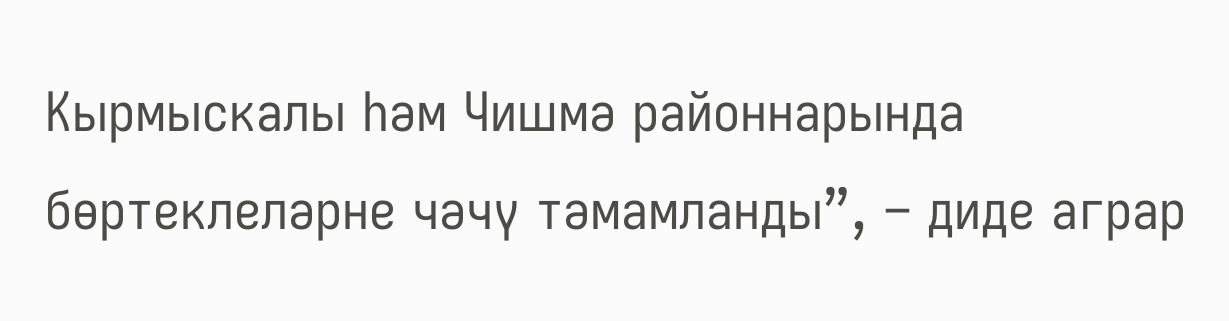Кырмыскалы һәм Чишмә районнарында бөртеклеләрне чәчү тәмамланды”, – диде аграр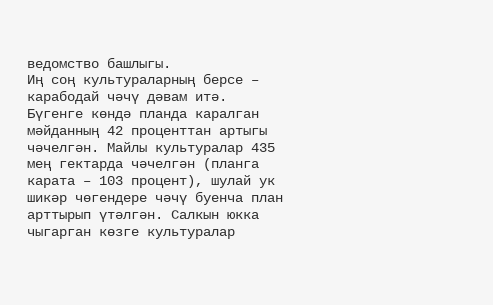ведомство башлыгы.
Иң соң культураларның берсе – карабодай чәчү дәвам итә. Бүгенге көндә планда каралган мәйданның 42 проценттан артыгы чәчелгән. Майлы культуралар 435 мең гектарда чәчелгән (планга карата – 103 процент), шулай ук шикәр чөгендере чәчү буенча план арттырып үтәлгән. Салкын юкка чыгарган көзге культуралар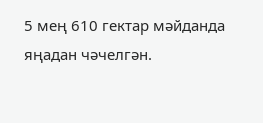5 мең 610 гектар мәйданда яңадан чәчелгән.